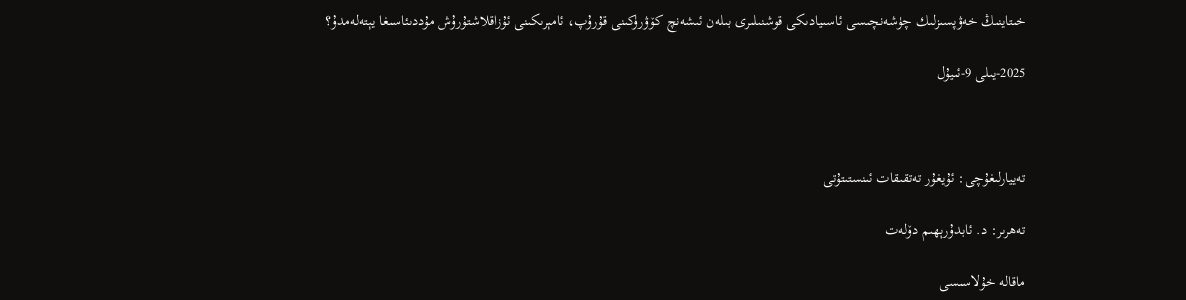خىتاينىڭ خەۋپسىزلىك چۈشەنچىسى ئاسىيادىكى قوشنىلىرى بىلەن ئىشەنچ كۆۋرۈكىنى قۇرۇپ، ئامېرىكىنى ئۇزاقلاشتۇرۇش مۇددىئاسىغا يېتەلەمدۇ؟

2025-يىلى 9-ئىيۇل



تەييارلىغۇچى: ئۇيغۇر تەتقىقات ئىنستىتۇتى

تەھرىر: د. ئابدۇرېھىم دۆلەت

ماقالە خۇلاسىسى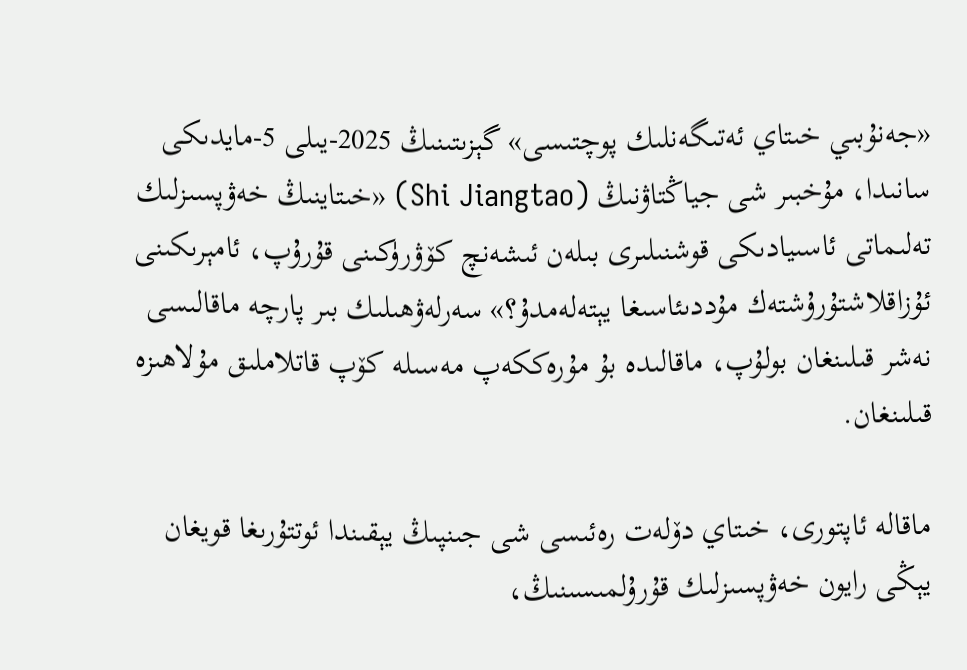«جەنۇبىي خىتاي ئەتىگەنلىك پوچتىسى» گېزىتىنىڭ 2025-يىلى 5-مايدىكى سانىدا، مۇخبىر شى جياڭتاۋنىڭ (Shi Jiangtao) «خىتاينىڭ خەۋپسىزلىك تەلىماتى ئاسىيادىكى قوشنىلىرى بىلەن ئىشەنچ كۆۋرۈكىنى قۇرۇپ، ئامېرىكىنى ئۇزاقلاشتۇرۇشتەك مۇددىئاسىغا يېتەلەمدۇ؟» سەرلەۋھىلىك بىر پارچە ماقالىسى نەشر قىلىنغان بولۇپ، ماقالىدە بۇ مۇرەككەپ مەسىلە كۆپ قاتلاملىق مۇلاھىزە قىلىنغان.

ماقالە ئاپتورى، خىتاي دۆلەت رەئىسى شى جىنپىڭ يېقىندا ئوتتۇرىغا قويغان يېڭى رايون خەۋپسىزلىك قۇرۇلمىسىنىڭ،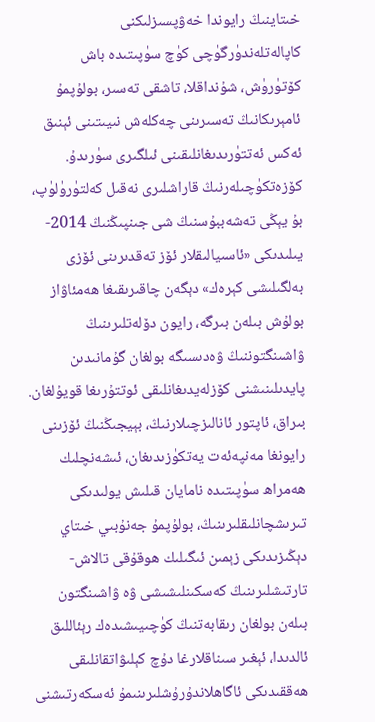خىتاينىڭ رايوندا خەۋپسىزلىكنى كاپالەتلەندۈرگۈچى كۈچ سۈپىتىدە باش كۆتۈرۈش، شۇنداقلا، تاشقى تەسىر، بولۇپمۇ ئامېرىكانىڭ تەسىرىنى چەكلەش نىيىتىنى ئېنىق ئەكس ئەتتۈرىدىغانلىقىنى ئىلگىرى سۈرىدۇ. كۆزەتكۈچىلەرنىڭ قاراشلىرى نەقىل كەلتۈرۈلۈپ، بۇ يېڭى تەشەببۇسنىڭ شى جىنپىڭنىڭ 2014-يىلىدىكى «ئاسىيالىقلار ئۆز تەقدىرىنى ئۆزى بەلگىلىشى كېرەك» دېگەن چاقىرىقىغا ھەمئاۋاز بولۇش بىلەن بىرگە، رايون دۆلەتلىرىنىڭ ۋاشىنگتوننىڭ ۋەدىسىگە بولغان گۇمانىدىن پايدىلىنىشنى كۆزلەيدىغانلىقى ئوتتۇرىغا قويۇلغان. بىراق، ئاپتور ئانالىزچىلارنىڭ، بېيجىڭنىڭ ئۆزىنى رايونغا مەنپەئەت يەتكۈزىدىغان، ئىشەنچلىك ھەمراھ سۈپىتىدە نامايان قىلىش يولىدىكى تىرىشچانلىقلىرىنىڭ، بولۇپمۇ جەنۇبىي خىتاي دېڭىزىدىكى زېمىن ئىگىلىك ھوقۇقى تالاش-تارتىشلىرىنىڭ كەسكىنلىشىشى ۋە ۋاشىنگتون بىلەن بولغان رىقابەتنىڭ كۈچىيىشىدەك رېئاللىق ئالدىدا، ئېغىر سىناقلارغا دۇچ كېلىۋاتقانلىقى ھەققىدىكى ئاگاھلاندۇرۇشلىرىنىمۇ ئەسكەرتىشنى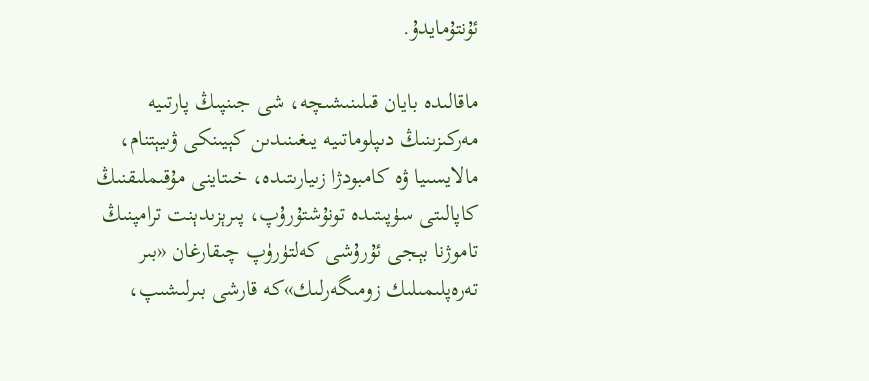ئۇنتۇمايدۇ.

ماقالىدە بايان قىلىنىشىچە، شى جىنپىڭ پارتىيە مەركىزىنىڭ دىپلوماتىيە يىغىنىدىن كېيىنكى ۋىيېتنام، مالايسىيا ۋە كامبودژا زىيارىتىدە، خىتاينى مۇقىملىقنىڭ كاپالىتى سۈپىتىدە تونۇشتۇرۇپ، پىرېزىدېنت ترامپنىڭ تاموژنا بېجى ئۇرۇشى كەلتۈرۈپ چىقارغان «بىر تەرەپلىمىلىك زومىگەرلىك»كە قارشى بىرلىشىپ،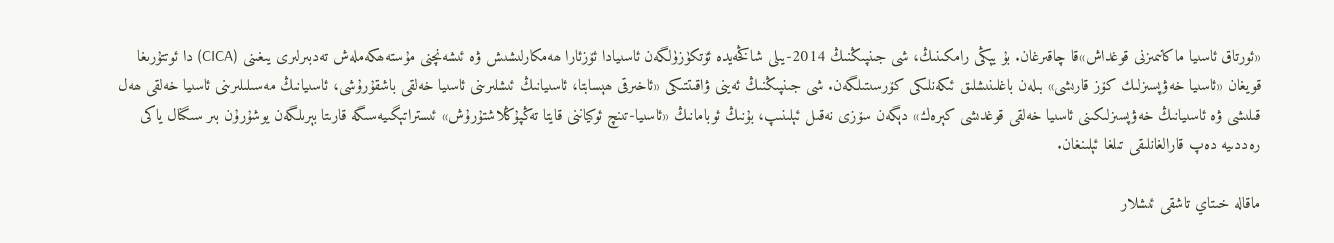«ئورتاق ئاسىيا ماكانىمىزنى قوغداش»قا چاقىرغان. بۇ يېڭى رامكىنىڭ، شى جىنپىڭنىڭ 2014-يىلى شاڭخەيدە ئۆتكۈزۈلگەن ئاسىيادا ئۆزئارا ھەمكارلىشىش ۋە ئىشەنچنى مۇستەھكەملەش تەدبىرلىرى يىغىنى (CICA) دا ئوتتۇرىغا قويغان «ئاسىيا خەۋپسىزلىك كۆز قارىشى» بىلەن باغلىنىشلىق ئىكەنلىكى كۆرسىتىلگەن. شى جىنپىڭنىڭ ئەينى ۋاقىتتىكى «ئاخىرقى ھېسابتا، ئاسىيانىڭ ئىشلىرىنى ئاسىيا خەلقى باشقۇرۇشى، ئاسىيانىڭ مەسىلىلىرىنى ئاسىيا خەلقى ھەل قىلىشى ۋە ئاسىيانىڭ خەۋپسىزلىكىنى ئاسىيا خەلقى قوغدىشى كېرەك» دېگەن سۆزى نەقىل ئېلىنىپ، بۇنىڭ ئوبامانىڭ «ئاسىيا-تىنچ ئوكياننى قايتا تەڭپۇڭلاشتۇرۇش» ئىستراتېگىيەسىگە قارىتا بېرىلگەن يوشۇرۇن بىر سىگنال ياكى رەددىيە دەپ قارالغانلىقى تىلغا ئېلىنغان.

ماقالە خىتاي تاشقى ئىشلار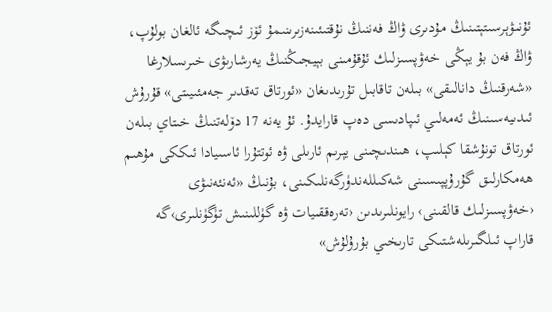ئۇنىۋېرسىتېتىنىڭ مۇدىرى ۋاڭ فەننىڭ نۇقتىئىنەزىرىنىمۇ ئۆز ئىچىگە ئالغان بولۇپ، ۋاڭ فەن بۇ يېڭى خەۋپسىزلىك ئۇقۇمىنى بېيجىڭنىڭ يەرشارىۋى خىرىسلارغا «شەرقنىڭ دانالىقى» بىلەن تاقابىل تۇرىدىغان «ئورتاق تەقدىر جەمئىيىتى» قۇرۇش ئىدىيەسىنىڭ ئەمەلىي ئىپادىسى دەپ قارايدۇ. ئۇ يەنە 17 دۆلەتنىڭ خىتاي بىلەن ئورتاق تونۇشقا كېلىپ، ھىندىچىنى يېرىم ئارىلى ۋە ئوتتۇرا ئاسىيادا ئىككى مۇھىم ھەمكارلىق گۇرۇپپىسىنى شەكىللەندۈرگەنلىكىنى، بۇنىڭ «ئەنئەنىۋى ‹خەۋپسىزلىك قالقىنى› رايونلىرىدىن ‹تەرەققىيات ۋە گۈللىنىش تۈگۈنلىرى›گە قاراپ ئىلگىرىلەشتىكى تارىخىي بۇرۇلۇش»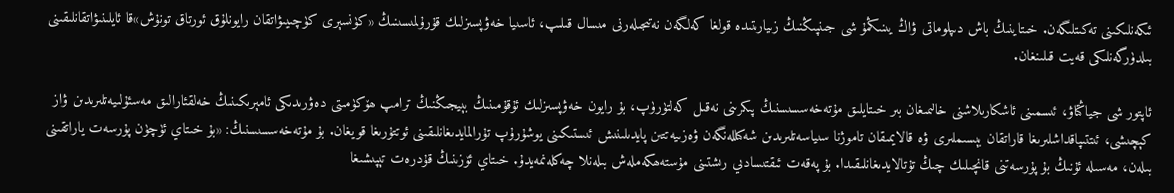ئىكەنلىكىنى تەكىتلىگەن. خىتاينىڭ باش دىپلوماتى ۋاڭ يىنىڭمۇ شى جىنپىڭنىڭ زىيارىتىدە قولغا كەلگەن نەتىجىلەرنى مىسال قىلىپ، ئاسىيا خەۋپسىزلىك قۇرۇلمىسىنىڭ «كۈنسېرى كۈچىيىۋاتقان رايونلۇق ئورتاق تونۇش»قا ئايلىنىۋاتقانلىقىنى بىلدۈرگەنلىكى قەيت قىلىنغان.

ئاپتور شى جياڭتاۋ، ئىسمىنى ئاشكارىلاشنى خالىمىغان بىر خىتايلىق مۇتەخەسسىسنىڭ پىكرىنى نەقىل كەلتۈرۈپ، بۇ رايون خەۋپسىزلىك ئۇقۇمىنىڭ بېيجىڭنىڭ ترامپ ھۆكۈمىتى دەۋرىدىكى ئامېرىكىنىڭ خەلقئارالىق مەسئۇلىيەتلىرىدىن ۋاز كېچىشى، ئىتتىپاقداشلىرىغا قاراتقان بېسىملىرى ۋە قالايمىقان تاموژنا سىياسەتلىرىدىن شەكىللەنگەن ۋەزىيەتتىن پايدىلىنىش ئىستىكىنى يوشۇرۇپ تۇرالمايدىغانلىقىنى ئوتتۇرىغا قويغان. بۇ مۇتەخەسسىسنىڭ: «بۇ خىتاي ئۈچۈن پۇرسەت ياراتقىنى بىلەن، مەسىلە ئۇنىڭ بۇ پۇرسەتنى قانچىلىك چىڭ تۇتالايدىغانلىقىدا. بۇ پەقەت ئىقتىسادىي رىشتىنى مۇستەھكەملەش بىلەنلا چەكلەنمەيدۇ. خىتاي ئۆزىنىڭ قۇدرەت تېپىشىغا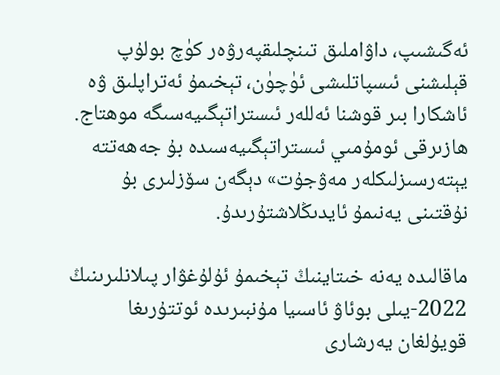ئەگىشىپ، داۋاملىق تىنچلىقپەرۋەر كۈچ بولۇپ قېلىشنى ئىسپاتلىشى ئۈچۈن، تېخىمۇ ئەتراپلىق ۋە ئاشكارا بىر قوشنا ئەللەر ئىستراتېگىيەسىگە موھتاج. ھازىرقى ئومۇمىي ئىستراتېگىيەسىدە بۇ جەھەتتە يېتەرسىزلىكلەر مەۋجۇت» دېگەن سۆزلىرى بۇ نۇقتىنى يەنىمۇ ئايدىڭلاشتۇرىدۇ.

ماقالىدە يەنە خىتاينىڭ تېخىمۇ ئۇلۇغۋار پىلانلىرىنىڭ 2022-يىلى بوئاۋ ئاسىيا مۇنبىرىدە ئوتتۇرىغا قويۇلغان يەرشارى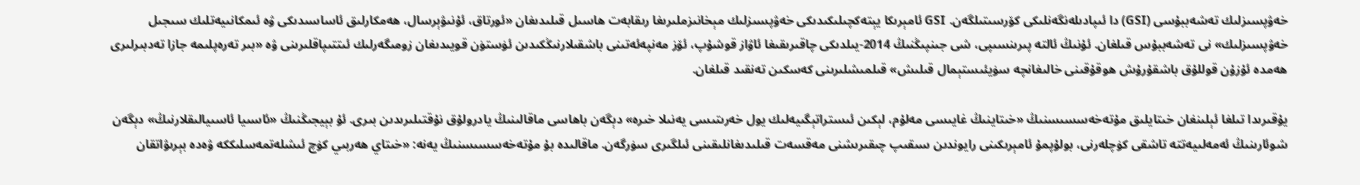خەۋپسىزلىك تەشەببۇسى (GSI) دا ئىپادىلەنگەنلىكى كۆرسىتىلگەن. GSI ئامېرىكا يېتەكچىلىكىدىكى خەۋپسىزلىك مېخانىزملىرىغا رىقابەت ھاسىل قىلىدىغان «ئورتاق، ئۇنىۋېرسال، ھەمكارلىق ئاساسىدىكى ۋە ئىمكانىيەتلىك سىجىل خەۋپسىزلىك» نى تەشەببۇس قىلغان. ئۇنىڭ ئالتە پىرىنسىپى، شى جىنپىڭنىڭ 2014-يىلدىكى چاقىرىقىغا ئاۋاز قوشۇپ، ئۆز مەنپەئەتىنى باشقىلارنىڭكىدىن ئۈستۈن قويىدىغان زومىگەرلىك ئىتتىپاقلىرىنى ۋە «بىر تەرەپلىمە جازا تەدبىرلىرى ھەمدە ئۇزۇن قوللۇق باشقۇرۇش ھوقۇقىنى خالىغانچە سۈيئىستېمال قىلىش» قىلمىشلىرىنى كەسكىن تەنقىد قىلغان.

يۇقىرىدا تىلغا ئېلىنغان خىتايلىق مۇتەخەسسىسنىڭ «خىتاينىڭ غايىسى مەلۇم، لېكىن ئىستراتېگىيەلىك يول خەرىتىسى يەنىلا خىرە» دېگەن باھاسى ماقالىنىڭ يادرولۇق نۇقتىلىرىدىن بىرى. ئۇ بېيجىڭنىڭ «ئاسىيا ئاسىيالىقلارنىڭ» دېگەن شوئارىنىڭ ئەمەلىيەتتە تاشقى كۈچلەرنى، بولۇپمۇ ئامېرىكىنى رايوندىن سىقىپ چىقىرىشنى مەقسەت قىلىدىغانلىقىنى ئىلگىرى سۈرگەن. ماقالىدە بۇ مۇتەخەسسىسنىڭ يەنە: «خىتاي ھەربىي كۈچ ئىشلەتمەسلىككە ۋەدە بېرىۋاتقان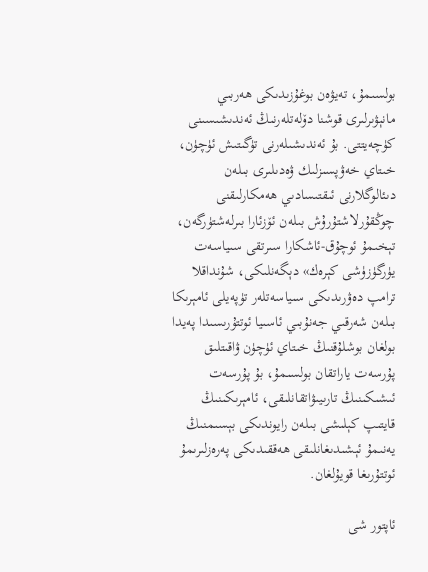بولسىمۇ، تەيۋەن بوغۇزىدىكى ھەربىي مانېۋىرلىرى قوشنا دۆلەتلەرنىڭ ئەندىشىسىنى كۈچەيتتى. بۇ ئەندىشىلەرنى تۈگىتىش ئۈچۈن، خىتاي خەۋپسىزلىك ۋەدىلىرى بىلەن دىئالوگلارنى ئىقتىسادىي ھەمكارلىقنى چوڭقۇرلاشتۇرۇش بىلەن ئۆزئارا بىرلەشتۈرگەن، تېخىمۇ ئوچۇق-ئاشكارا سىرتقى سىياسەت يۈرگۈزۈشى كېرەك» دېگەنلىكى، شۇنداقلا ترامپ دەۋرىدىكى سىياسەتلەر تۈپەيلى ئامېرىكا بىلەن شەرقىي جەنۇبىي ئاسىيا ئوتتۇرىسىدا پەيدا بولغان بوشلۇقنىڭ خىتاي ئۈچۈن ۋاقىتلىق پۇرسەت ياراتقان بولسىمۇ، بۇ پۇرسەت ئىشىكىنىڭ تارىيىۋاتقانلىقى، ئامېرىكىنىڭ قايتىپ كېلىشى بىلەن رايوندىكى بېسىمنىڭ يەنىمۇ ئېشىدىغانلىقى ھەققىدىكى پەرەزلىرىمۇ ئوتتۇرىغا قويۇلغان.

ئاپتور شى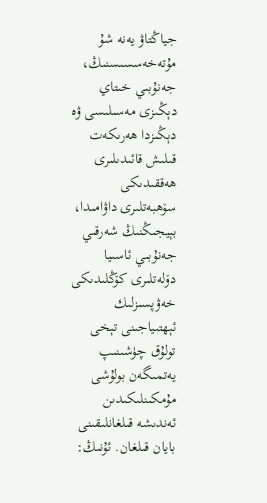جياڭتاۋ يەنە شۇ مۇتەخەسسىسنىڭ، جەنۇبىي خىتاي دېڭىزى مەسىلىسى ۋە دېڭىزدا ھەرىكەت قىلىش قائىدىلىرى ھەققىدىكى سۆھبەتلىرى داۋامىدا، بېيجىڭنىڭ شەرقىي جەنۇبىي ئاسىيا دۆلەتلىرى كۆڭلىدىكى خەۋپسىزلىك ئېھتىياجىنى تېخى تولۇق چۈشىنىپ يەتمىگەن بولۇشى مۇمكىنلىكىدىن ئەندىشە قىلغانلىقىنى بايان قىلغان. ئۇنىڭ: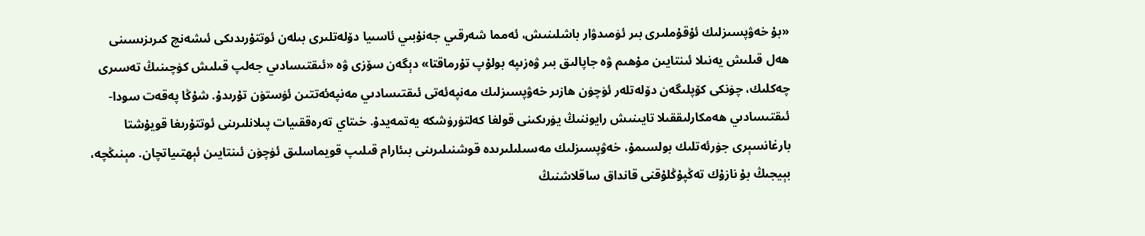«بۇ خەۋپسىزلىك ئۇقۇملىرى بىر ئۈمىدۋار باشلىنىش، ئەمما شەرقىي جەنۇبىي ئاسىيا دۆلەتلىرى بىلەن ئوتتۇرىدىكى ئىشەنچ كىرىزىسىنى ھەل قىلىش يەنىلا ئىنتايىن مۇھىم ۋە جاپالىق بىر ۋەزىپە بولۇپ تۇرماقتا» دېگەن سۆزى ۋە «ئىقتىسادىي جەلپ قىلىش كۈچىنىڭ تەسىرى چەكلىك، چۈنكى كۆپلىگەن دۆلەتلەر ئۈچۈن ھازىر خەۋپسىزلىك مەنپەئەتى ئىقتىسادىي مەنپەئەتتىن ئۈستۈن تۇرىدۇ. شۇڭا پەقەت سودا-ئىقتىسادىي ھەمكارلىققىلا تايىنىش رايوننىڭ يۈرىكىنى قولغا كەلتۈرۈشكە يەتمەيدۇ. خىتاي تەرەققىيات پىلانلىرىنى ئوتتۇرىغا قويۇشتا بارغانسېرى جۈرئەتلىك بولسىمۇ، خەۋپسىزلىك مەسىلىلىرىدە قوشنىلىرىنى بىئارام قىلىپ قويماسلىق ئۈچۈن ئىنتايىن ئېھتىياتچان. مېنىڭچە، بېيجىڭ بۇ نازۇك تەڭپۇڭلۇقنى قانداق ساقلاشنىڭ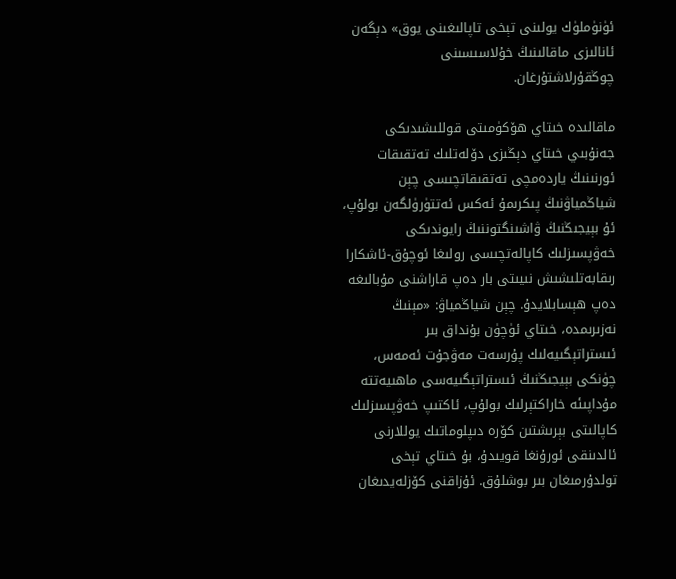ئۈنۈملۈك يولىنى تېخى تاپالىغىنى يوق» دېگەن ئانالىزى ماقالىنىڭ خۇلاسىسىنى چوڭقۇرلاشتۇرغان.

ماقالىدە خىتاي ھۆكۈمىتى قوللىشىدىكى جەنۇبىي خىتاي دېڭىزى دۆلەتلىك تەتقىقات ئورنىنىڭ ياردەمچى تەتقىقاتچىسى چېن شياڭمياۋنىڭ پىكرىمۇ ئەكس ئەتتۈرۈلگەن بولۇپ، ئۇ بېيجىڭنىڭ ۋاشىنگتوننىڭ رايوندىكى خەۋپسىزلىك كاپالەتچىسى رولىغا ئوچۇق-ئاشكارا رىقابەتلىشىش نىيىتى بار دەپ قاراشنى مۇبالىغە دەپ ھېسابلايدۇ. چېن شياڭمياۋ: «مېنىڭ نەزىرىمدە، خىتاي ئۈچۈن بۇنداق بىر ئىستراتېگىيەلىك پۇرسەت مەۋجۇت ئەمەس، چۈنكى بېيجىڭنىڭ ئىستراتېگىيەسى ماھىيەتتە مۇداپىئە خاراكتېرلىك بولۇپ، ئاكتىپ خەۋپسىزلىك كاپالىتى بېرىشتىن كۆرە دىپلوماتىك يوللارنى ئالدىنقى ئورۇنغا قويىدۇ، بۇ خىتاي تېخى تولدۇرمىغان بىر بوشلۇق. ئۇزاقنى كۆزلەيدىغان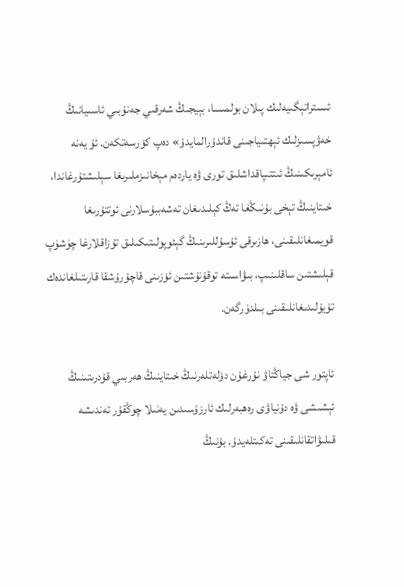ئىستراتېگىيەلىك پىلان بولمىسا، بېيجىڭ شەرقىي جەنۇبىي ئاسىيانىڭ خەۋپسىزلىك ئېھتىياجىنى قاندۇرالمايدۇ» دەپ كۆرسەتكەن. ئۇ يەنە ئامېرىكىنىڭ ئىتتىپاقداشلىق تورى ۋە ياردەم مېخانىزملىرىغا سېلىشتۇرغاندا، خىتاينىڭ تېخى بۇنىڭغا تەڭ كېلىدىغان تەشەببۇسلارنى ئوتتۇرىغا قويمىغانلىقىنى، ھازىرقى ئۇسۇللىرىنىڭ گېئوپولىتىكىلىق تۇزاقلارغا چۈشۈپ قېلىشتىن ساقلىنىپ، بىۋاسىتە توقۇنۇشتىن ئۆزىنى قاچۇرۇشقا قارىتىلغاندەك تۇيۇلىدىغانلىقىنى بىلدۈرگەن.

ئاپتور شى جياڭتاۋ نۇرغۇن دۆلەتلەرنىڭ خىتاينىڭ ھەربىي قۇدرىتىنىڭ ئېشىشى ۋە دۇنياۋى رەھبەرلىك ئارزۇسىدىن يەنىلا چوڭقۇر ئەندىشە قىلىۋاتقانلىقىنى تەكىتلەيدۇ. بۇنىڭ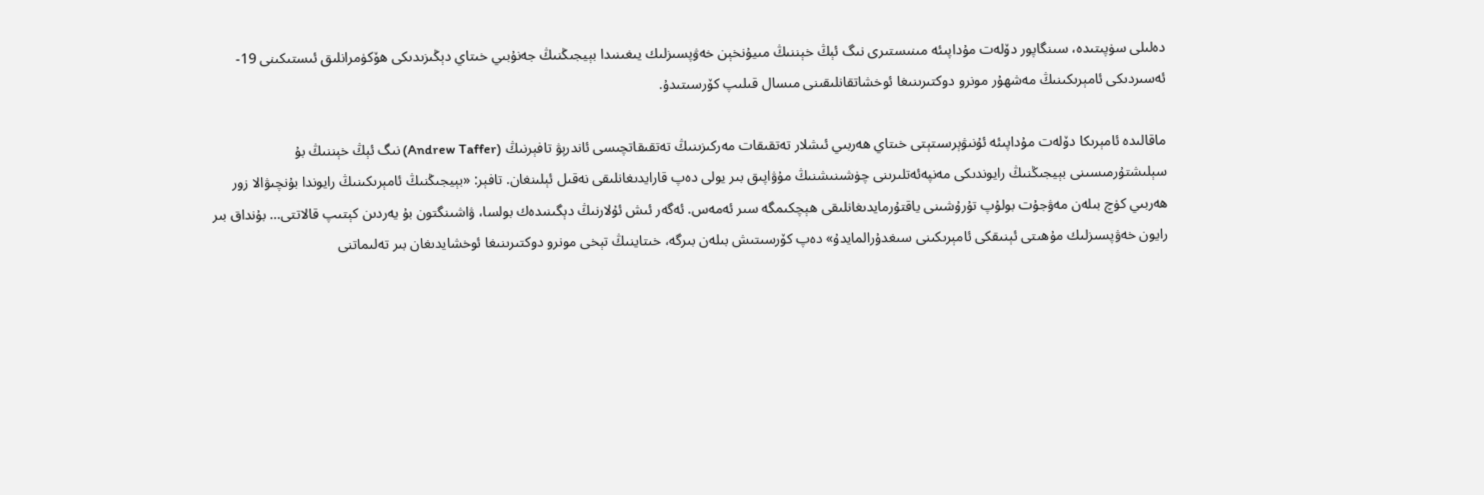دەلىلى سۈپىتىدە، سىنگاپور دۆلەت مۇداپىئە مىنىستىرى نىگ ئېڭ خېننىڭ مىيۇنخېن خەۋپسىزلىك يىغىنىدا بېيجىڭنىڭ جەنۇبىي خىتاي دېڭىزىدىكى ھۆكۈمرانلىق ئىستىكىنى 19-ئەسىردىكى ئامېرىكىنىڭ مەشھۇر مونرو دوكتىرىنىغا ئوخشاتقانلىقىنى مىسال قىلىپ كۆرسىتىدۇ.

ماقالىدە ئامېرىكا دۆلەت مۇداپىئە ئۇنىۋېرسىتېتى خىتاي ھەربىي ئىشلار تەتقىقات مەركىزىنىڭ تەتقىقاتچىسى ئاندرېۋ تافېرنىڭ (Andrew Taffer) نىگ ئېڭ خېننىڭ بۇ سېلىشتۇرمىسىنى بېيجىڭنىڭ رايوندىكى مەنپەئەتلىرىنى چۈشىنىشنىڭ مۇۋاپىق بىر يولى دەپ قارايدىغانلىقى نەقىل ئېلىنغان. تافېر: «بېيجىڭنىڭ ئامېرىكىنىڭ رايوندا بۇنچىۋالا زور ھەربىي كۈچ بىلەن مەۋجۇت بولۇپ تۇرۇشىنى ياقتۇرمايدىغانلىقى ھېچكىمگە سىر ئەمەس. ئەگەر ئىش ئۇلارنىڭ دېگىنىدەك بولسا، ۋاشىنگتون بۇ يەردىن كېتىپ قالاتتى… بۇنداق بىر رايون خەۋپسىزلىك مۇھىتى ئېنىقكى ئامېرىكىنى سىغدۇرالمايدۇ» دەپ كۆرسىتىش بىلەن بىرگە، خىتاينىڭ تېخى مونرو دوكتىرىنىغا ئوخشايدىغان بىر تەلىماتنى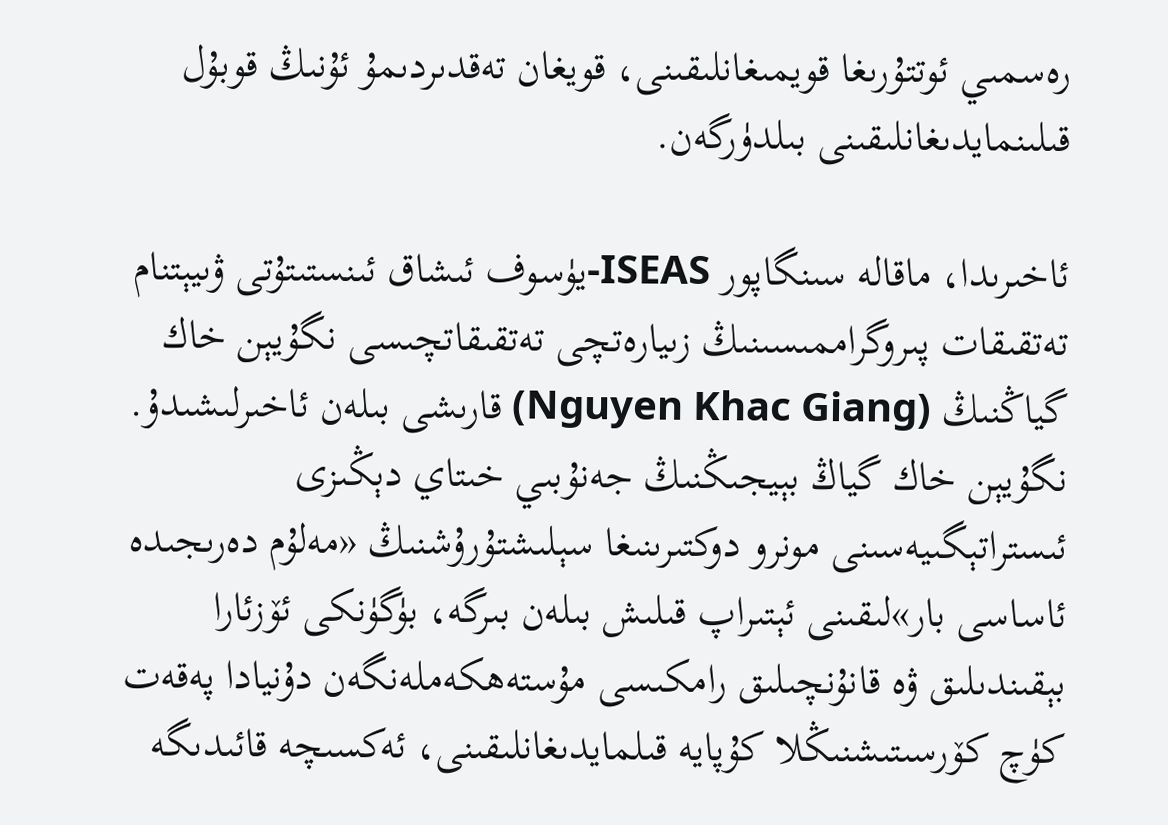رەسمىي ئوتتۇرىغا قويمىغانلىقىنى، قويغان تەقدىردىمۇ ئۇنىڭ قوبۇل قىلىنمايدىغانلىقىنى بىلدۈرگەن.

ئاخىرىدا، ماقالە سىنگاپور ISEAS-يۈسوف ئىشاق ئىنستىتۇتى ۋىيېتنام تەتقىقات پىروگراممىسىنىڭ زىيارەتچى تەتقىقاتچىسى نگۇيېن خاك گياڭنىڭ (Nguyen Khac Giang) قارىشى بىلەن ئاخىرلىشىدۇ. نگۇيېن خاك گياڭ بېيجىڭنىڭ جەنۇبىي خىتاي دېڭىزى ئىستراتېگىيەسىنى مونرو دوكتىرىنىغا سېلىشتۇرۇشنىڭ «مەلۇم دەرىجىدە ئاساسى بار»لىقىنى ئېتىراپ قىلىش بىلەن بىرگە، بۈگۈنكى ئۆزئارا بېقىندىلىق ۋە قانۇنچىلىق رامكىسى مۇستەھكەملەنگەن دۇنيادا پەقەت كۈچ كۆرسىتىشنىڭلا كۇپايە قىلمايدىغانلىقىنى، ئەكسىچە قائىدىگە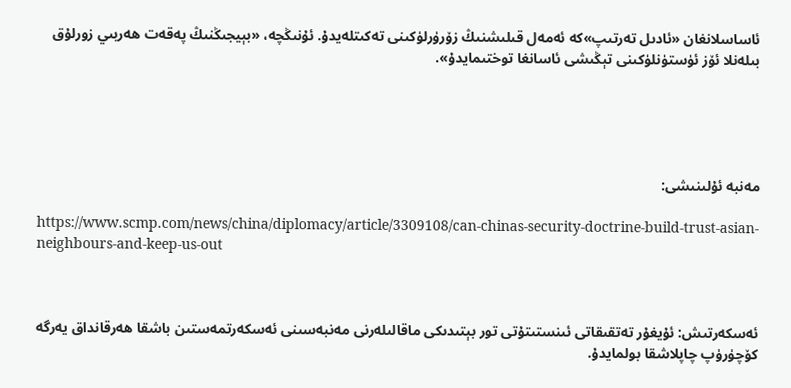ئاساسلانغان «ئادىل تەرتىپ»كە ئەمەل قىلىشنىڭ زۆرۈرلۈكىنى تەكىتلەيدۇ. ئۇنىڭچە، «بېيجىڭنىڭ پەقەت ھەربىي زورلۇق بىلەنلا ئۆز ئۈستۈنلۈكىنى تېڭىشى ئاسانغا توختىمايدۇ».





مەنبە ئۇلىنىشى:

https://www.scmp.com/news/china/diplomacy/article/3309108/can-chinas-security-doctrine-build-trust-asian-neighbours-and-keep-us-out



ئەسكەرتىش: ئۇيغۇر تەتقىقاتى ئىنستىتۇتى تور بېتىدىكى ماقالىلەرنى مەنبەسىنى ئەسكەرتمەستىن باشقا ھەرقانداق يەرگە كۆچۈرۈپ چاپلاشقا بولمايدۇ.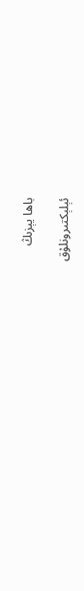باھا يېزىڭ

ئېلېكتىرونلۇق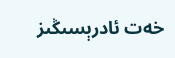خەت ئادرېسىڭىز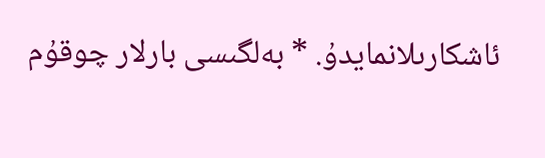ئاشكارىلانمايدۇ. * بەلگىسى بارلار چوقۇم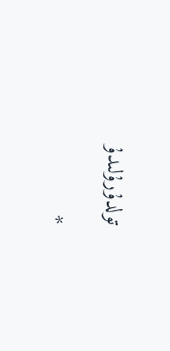تولدۇرۇلىدۇ

*